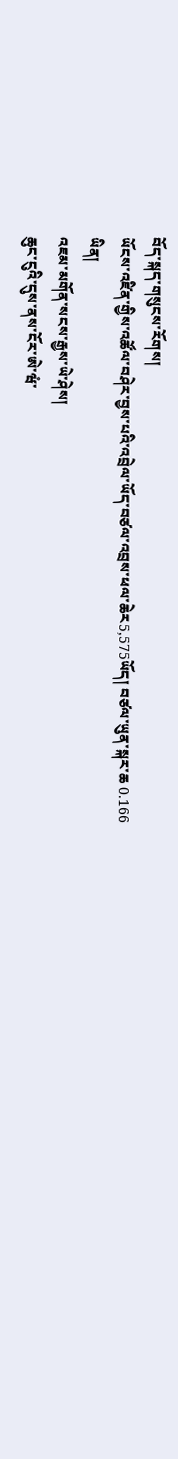བོད་སྐད་གསུངས་རོགས།
ཡོངས་འཛིན་གྱིས་འཚོལ་བཤེར་བྱས་པའི་འབྲེལ་ཡོད་བཙལ་འབྲས་ཕལ་ཆེར5,575ཡོད། བཙལ་ཡུན་སྐར་ཆ 0.166
ཡིན།
འཇམ་མགོན་སངས་རྒྱས་ཡེ་ཤེས།
ཆུང་ངུའི་དུས་ནས་ངོར་ཨེ་ཝཾ་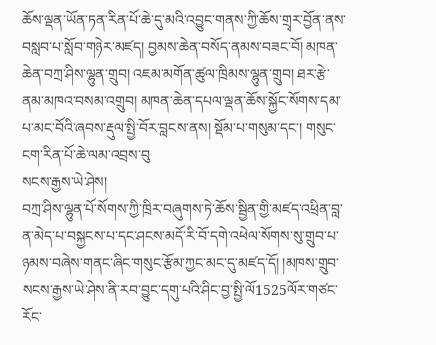ཆོས་ལྡན་ཡོན་ཏན་རིན་པོ་ཆེ་དུ་མའི་འབྱུང་གནས་ཀྱི་ཆོས་གྲྭར་བྱོན་ནས་བསླབ་པ་སློབ་གཉེར་མཛད། བྱམས་ཆེན་བསོད་ནམས་བཟང་བོ། མཁན་ཆེན་བཀྲ་ཤིས་ལྷུན་གྲུབ། འཇམ་མགོན་ཚུལ་ཁྲིམས་ལྷུན་གྲུབ། ཐར་རྩེ་ནམ་མཁའ་བསམ་འགྲུབ། མཁན་ཆེན་དཔལ་ལྡན་ཆོས་སྐྱོང་སོགས་དམ་པ་མང་བོའི་ཞབས་རྡུལ་སྤྱི་བོར་བླངས་ནས། སྡོམ་པ་གསུམ་དང་། གསུང་ངག་རིན་པོ་ཆེ་ལམ་འབྲས་བུ
སངས་རྒྱས་ཡེ་ཤེས།
བཀྲ་ཤིས་ལྷུན་པོ་སོགས་ཀྱི་ཁྲིར་བཞུགས་ཏེ་ཆོས་སྦྱིན་གྱི་མཛད་འཕྲིན་བླ་ན་མེད་པ་བསྐྱངས་པ་དང་ཤངས་མདོ་རི་བོ་དགེ་འཕེལ་སོགས་སུ་གྲུབ་པ་ཉམས་བཞེས་གནང་ཞིང་གསུང་རྩོམ་ཀྱང་མང་དུ་མཛད་དོ། །མཁས་གྲུབ་སངས་རྒྱས་ཡེ་ཤེས་ནི་རབ་བྱུང་དགུ་པའི་ཤིང་བྱ་སྤྱི་ལོ1525ལོར་གཙང་རོང་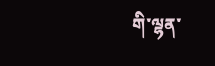གི་ལྷན་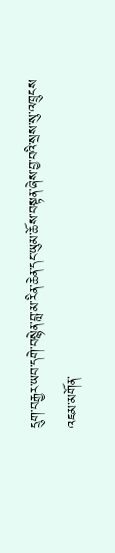དྲུག་བརྒྱར་ཡབ་དགེ་བསྙེན་བླ་མ་རིན་ཆེན་དང་ཡུམ་ཆོས་བསྟན་ཞེས་བྱ་བའི་སྲས་སུ་འཁྲུངས
འཇམ་མགོན་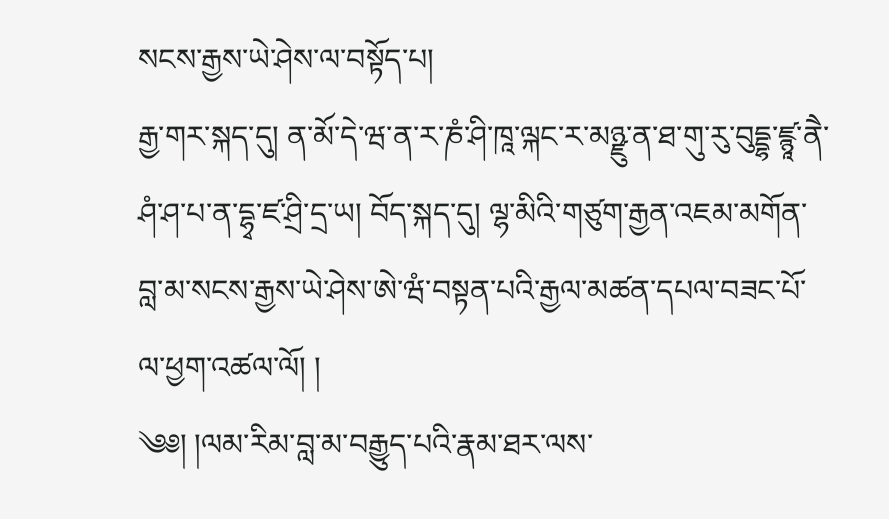སངས་རྒྱས་ཡེ་ཤེས་ལ་བསྟོད་པ།
རྒྱ་གར་སྐད་དུ། ན་མོ་དེ་ཝ་ན་ར་ཎཾ་ཤི་ཁཱ་ལྐང་ར་མཉྫུ་ན་ཐ་གུ་རུ་བུདྡྷ་ཛྙཱ་ནཻ་ཤཾ་ཤ་པ་ན་དྷྭ་ཛ་ཤྲི་དྲ་ཡ། བོད་སྐད་དུ། ལྷ་མིའི་གཙུག་རྒྱན་འཇམ་མགོན་བླ་མ་སངས་རྒྱས་ཡེ་ཤེས་ཨེ་ཝཾ་བསྟན་པའི་རྒྱལ་མཚན་དཔལ་བཟང་པོ་ལ་ཕྱག་འཚལ་ལོ། །
༄༅། །ལམ་རིམ་བླ་མ་བརྒྱུད་པའི་རྣམ་ཐར་ལས་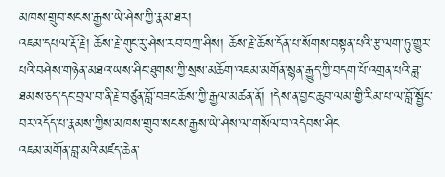མཁས་གྲུབ་སངས་རྒྱས་ཡེ་ཤེས་ཀྱི་རྣམ་ཐར།
འཇམ་དཔལ་རྡོ་རྗེ། ཆོས་རྗེ་གུང་རུ་ཤེས་རབ་བཀྲ་ཤིས། ཆོས་རྗེ་ཆོས་དོན་པ་སོགས་བསྟན་པའི་རྩ་ལག་ཏུ་གྱུར་པའི་བཤེས་གཉེན་མཐའ་ཡས་ཤིང་ཐུགས་ཀྱི་སྲས་མཆོག་འཇམ་མགོན་སྙན་རྒྱུད་ཀྱི་བདག་པོ་འགྲན་པའི་ཟླ་ཐམས་ཅད་དང་བྲལ་བ་ནི་རྗེ་བཙུན་བློ་བཟང་ཆོས་ཀྱི་རྒྱལ་མཚན་ནོ། །དེས་ན་བྱང་ཆུབ་ལམ་གྱི་རིམ་པ་ལ་བློ་སྦྱོང་བར་འདོད་པ་རྣམས་ཀྱིས་མཁས་གྲུབ་སངས་རྒྱས་ཡེ་ཤེས་ལ་གསོལ་བ་འདེབས་ཤིང
འཇམ་མགོན་བླ་མའི་མཛད་ཆེན་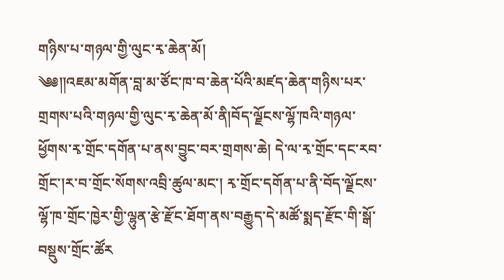གཉིས་པ་གཉལ་གྱི་ལུང་རྭ་ཆེན་མོ།
༄༅༎འཇམ་མགོན་བླ་མ་ཙོང་ཁ་བ་ཆེན་པོའི་མཛད་ཆེན་གཉིས་པར་གྲགས་པའི་གཉལ་གྱི་ལུང་རྭ་ཆེན་མོ་ནི།བོད་ལྗོངས་ལྷོ་ཁའི་གཉལ་ཕྱོགས་རྭ་གྲོང་དགོན་པ་ནས་བྱུང་བར་གྲགས་ཆེ། དེ་ལ་རྭ་གྲོང་དང་རབ་གྲོང་།ར་བ་གྲོང་སོགས་འབྲི་ཚུལ་མང་། རྭ་གྲོང་དགོན་པ་ནི་བོད་ལྗོངས་ལྷོ་ཁ་གྲོང་ཁྱེར་གྱི་ལྷུན་རྩེ་རྫོང་ཐོག་ནས་བརྒྱུད་དེ་མཚོ་སྨད་རྫོང་གི་སྒོ་བསྡུས་གྲོང་ཚོར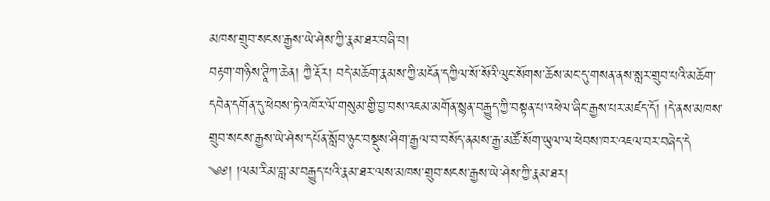མཁས་གྲུབ་སངས་རྒྱས་ཡེ་ཤེས་ཀྱི་རྣམ་ཐར་བཞི་བ།
བརྟག་གཉིས་ཊཱིཀ་ཆེན། ཀྱཻ་རྡོར། བདེ་མཆོག་རྣམས་ཀྱི་མངོན་དཀྱིལ་སོ་སོའི་ལུང་སོགས་ཆོས་མང་དུ་གསན་ནས་སླར་གྲུབ་པའི་མཆོག་དབེན་དགོན་དུ་ཕེབས་ཏེ་འཁོར་ལོ་གསུམ་གྱི་བྱ་བས་འཇམ་མགོན་སྙན་བརྒྱུད་ཀྱི་བསྟན་པ་འཕེལ་ཞིང་རྒྱས་པར་མཛད་དོ། །དེ་ནས་མཁས་གྲུབ་སངས་རྒྱས་ཡེ་ཤེས་དཔོན་སློབ་ཉུང་བསྡུས་ཤིག་རྒྱལ་བ་བསོད་ནམས་རྒྱ་མཚོ་སོག་ཡུལ་ལ་ཕེབས་ཁར་འཇལ་བར་བཞེད་དེ
༄༅། །ལམ་རིམ་བླ་མ་བརྒྱུད་པའི་རྣམ་ཐར་ལས་མཁས་གྲུབ་སངས་རྒྱས་ཡེ་ཤེས་ཀྱི་རྣམ་ཐར།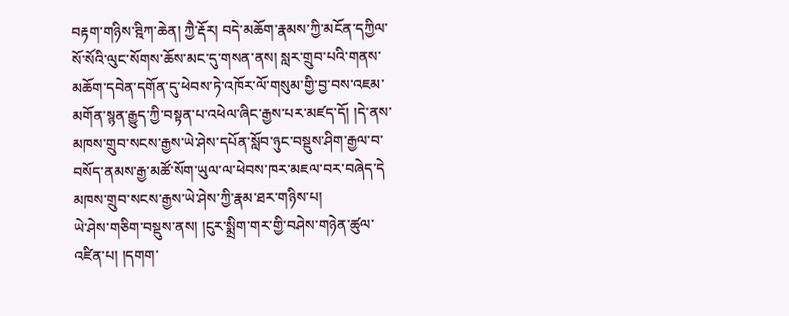བརྟག་གཉིས་ཊྰིཀ་ཆེན། ཀྱཻ་རྡོར། བདེ་མཆོག་རྣམས་ཀྱི་མངོན་དཀྱིལ་སོ་སོའི་ལུང་སོགས་ཆོས་མང་དུ་གསན་ནས། སླར་གྲུབ་པའི་གནས་མཆོག་དབེན་དགོན་དུ་ཕེབས་ཏེ་འཁོར་ལོ་གསུམ་གྱི་བྱ་བས་འཇམ་མགོན་སྙན་རྒྱུད་ཀྱི་བསྟན་པ་འཕེལ་ཞིང་རྒྱས་པར་མཛད་དོ། །དེ་ནས་མཁས་གྲུབ་སངས་རྒྱས་ཡེ་ཤེས་དཔོན་སློབ་ཉུང་བསྡུས་ཤིག་རྒྱལ་བ་བསོད་ནམས་རྒྱ་མཚོ་སོག་ཡུལ་ལ་ཕེབས་ཁར་མཇལ་བར་བཞེད་དེ
མཁས་གྲུབ་སངས་རྒྱས་ཡེ་ཤེས་ཀྱི་རྣམ་ཐར་གཉིས་པ།
ཡེ་ཤེས་གཅིག་བསྡུས་ནས། །ངུར་སྨྲིག་གར་གྱི་བཤེས་གཉེན་ཚུལ་འཛིན་པ། །དགག་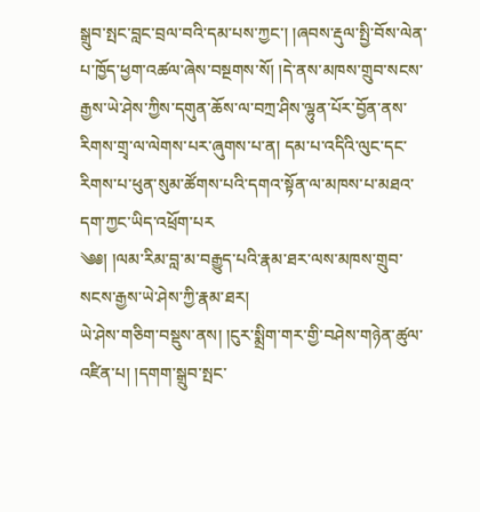སྒྲུབ་སྤང་བླང་བྲལ་བའི་དམ་པས་ཀྱང་། །ཞབས་རྡུལ་སྤྱི་བོས་ལེན་པ་ཁྱོད་ཕྱག་འཚལ་ཞེས་བསྔགས་སོ། །དེ་ནས་མཁས་གྲུབ་སངས་རྒྱས་ཡེ་ཤེས་ཀྱིས་དགུན་ཆོས་ལ་བཀྲ་ཤིས་ལྷུན་པོར་བྱོན་ནས་རིགས་གྲྭ་ལ་ལེགས་པར་ཞུགས་པ་ན། དམ་པ་འདིའི་ལུང་དང་རིགས་པ་ཕུན་སུམ་ཚོགས་པའི་དགའ་སྟོན་ལ་མཁས་པ་མཐའ་དག་ཀྱང་ཡིད་འཕྲོག་པར
༄༅། །ལམ་རིམ་བླ་མ་བརྒྱུད་པའི་རྣམ་ཐར་ལས་མཁས་གྲུབ་སངས་རྒྱས་ཡེ་ཤེས་ཀྱི་རྣམ་ཐར།
ཡེ་ཤེས་གཅིག་བསྡུས་ནས། །ངུར་སྨྲིག་གར་གྱི་བཤེས་གཉེན་ཚུལ་འཛིན་པ། །དགག་སྒྲུབ་སྤང་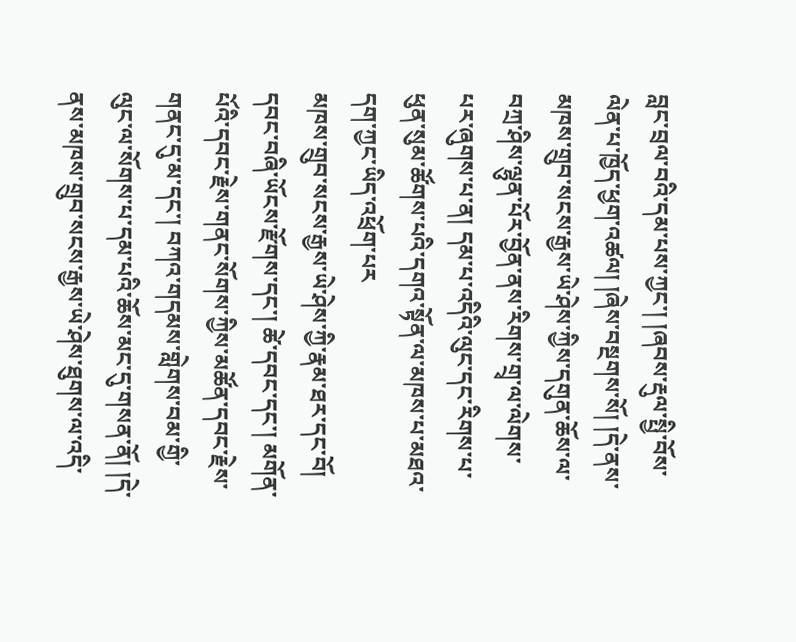བླང་བྲལ་བའི་དམ་པས་ཀྱང་། །ཞབས་རྡུལ་སྤྱི་བོས་ལེན་པ་ཁྱོད་ཕྱག་འཚལ། །ཞེས་བསྔགས་སོ། །དེ་ནས་མཁས་གྲུབ་སངས་རྒྱས་ཡེ་ཤེས་ཀྱིས་དགུན་ཆོས་ལ་བཀྲ་ཤིས་ལྷུན་པོར་བྱོན་ནས་རིགས་གྲྭ་ལ་ལེགས་པར་ཞུགས་པ་ན། དམ་པ་འདིའི་ལུང་དང་རིགས་པ་ཕུན་སུམ་ཚོགས་པའི་དགའ་སྟོན་ལ་མཁས་པ་མཐའ་དག་ཀྱང་ཡིད་འཕྲོག་པར
མཁས་གྲུབ་སངས་རྒྱས་ཡེ་ཤེས་ཀྱི་རྣམ་ཐར་དང་བོ།
དབང་བཞི་ཡོངས་རྫོགས་དང་། ཚེ་དབང་དང་། མགོན་པོའི་དབང་རྗེས་གནང་སོགས་ཀྱིས་མཚོན་དབང་རྗེས་གནང་དུ་མ་དང་། བཀའ་གདམས་གླེགས་བམ་གྱི་ལུང་ལ་སོགས་པ་དམ་པའི་ཆོས་མང་དུ་གསན་ནོ། །དེ་ནས་མཁས་གྲུབ་སངས་རྒྱས་ཡེ་ཤེས་ཐུགས་ལ་འདི་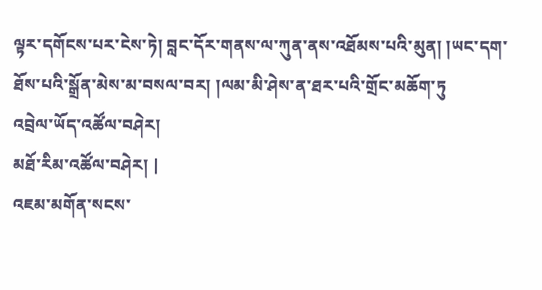ལྟར་དགོངས་པར་ངེས་ཏེ། བླང་དོར་གནས་ལ་ཀུན་ནས་འཐོམས་པའི་མུན། །ཡང་དག་ཐོས་པའི་སྒྲོན་མེས་མ་བསལ་བར། །ལམ་མི་ཤེས་ན་ཐར་པའི་གྲོང་མཆོག་ཏུ
འབྲེལ་ཡོད་འཚོལ་བཤེར།
མཐོ་རིམ་འཚོལ་བཤེར། |
འཇམ་མགོན་སངས་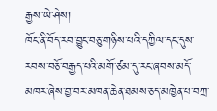རྒྱས་ཡེ་ཤེས།
ཁོང་ནི་བོད་རབ་བྱུང་བཅུ་གཉིས་པའི་དཀྱིལ་དང་དུས་རབས་བཅོ་བརྒྱད་པའི་མགོ་ཙམ་དུ་རང་ཞབས་མདོ་མཁར་ཞེས་བྱ་བར་མཁན་ཆེན་ཐམས་ཅད་མཁྱེན་པ་བཀྲ་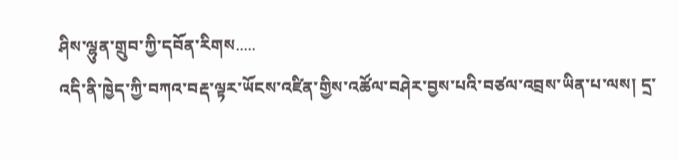ཤིས་ལྷུན་གྲུབ་ཀྱི་དབོན་རིགས.....
འདི་ནི་ཁྱེད་ཀྱི་བཀའ་བརྡ་ལྟར་ཡོངས་འཛིན་གྱིས་འཚོལ་བཤེར་བྱས་པའི་བཙལ་འབྲས་ཡིན་པ་ལས། དྲ་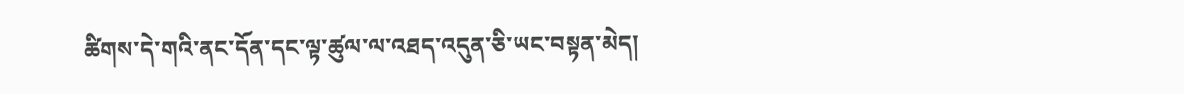ཚིགས་དེ་གའི་ནང་དོན་དང་ལྟ་ཚུལ་ལ་འཐད་འདུན་ཅི་ཡང་བསྟན་མེད།